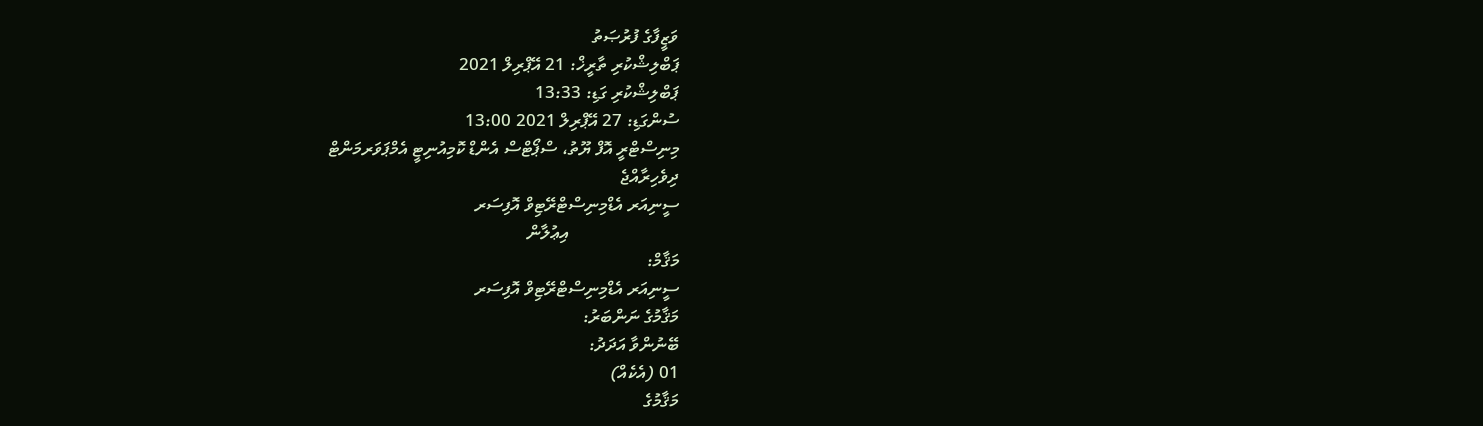ވަޒީފާގެ ފުރުޞަތު
ޕަބްލިޝްކުރި ތާރީޚް: 21 އޭޕްރިލް 2021
ޕަބްލިޝްކުރި ގަޑި: 13:33
ސުންގަޑި: 27 އޭޕްރިލް 2021 13:00
މިނިސްޓްރީ އޮފް ޔޫތު، ސްޕޯޓްސް އެންޑް ކޮމިއުނިޓީ އެމްޕަވަރމަންޓް
ދިވެހިރާއްޖެ
ސީނިއަރ އެޑްމިނިސްޓްރޭޓިވް އޮފިސަރ
                         އިޢުލާން
މަޤާމް:
ސީނިއަރ އެޑްމިނިސްޓްރޭޓިވް އޮފިސަރ
މަޤާމުގެ ނަންބަރު:
ބޭނުންވާ އަދަދު:
01 (އެކެއް)
މަޤާމުގެ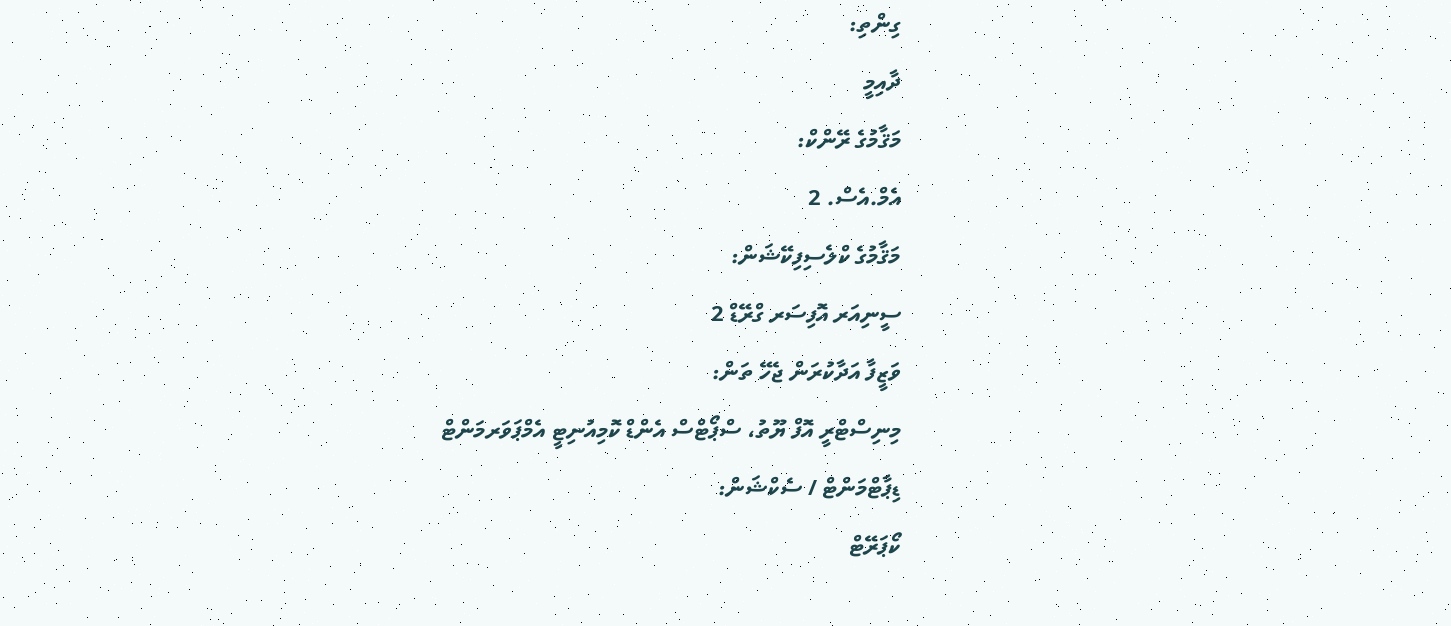ގިންތި:
ދާއިމީ
މަޤާމުގެ ރޭންކް:
އެމް.އެސް. 2
މަޤާމުގެ ކްލެސިފިކޭޝަން:
ސީނިއަރ އޮފިސަރ ގްރޭޑް 2
ވަޒީފާ އަދާކުރަން ޖެހޭ ތަން:
މިނިސްޓްރީ އޮފް ޔޫތު، ސްޕޯޓްސް އެންޑް ކޮމިއުނިޓީ އެމްޕަވަރމަންޓް
ޑިޕާޓްމަންޓް / ސެކްޝަން:
ކޯޕަރޭޓް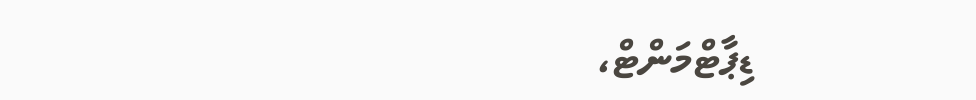ޑިޕާޓްމަންޓް،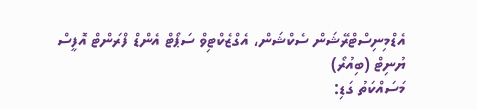އެޑްމިނިސްޓްރޭޝަން ސެކްޝަން، އެގްޒެކްޓިވް ސަޕޯޓް އެންޑް ފްރަންޓް އޮފީސް ޔުނިޓް (ބިއުރޯ)
މަސައްކަތު ގަޑި: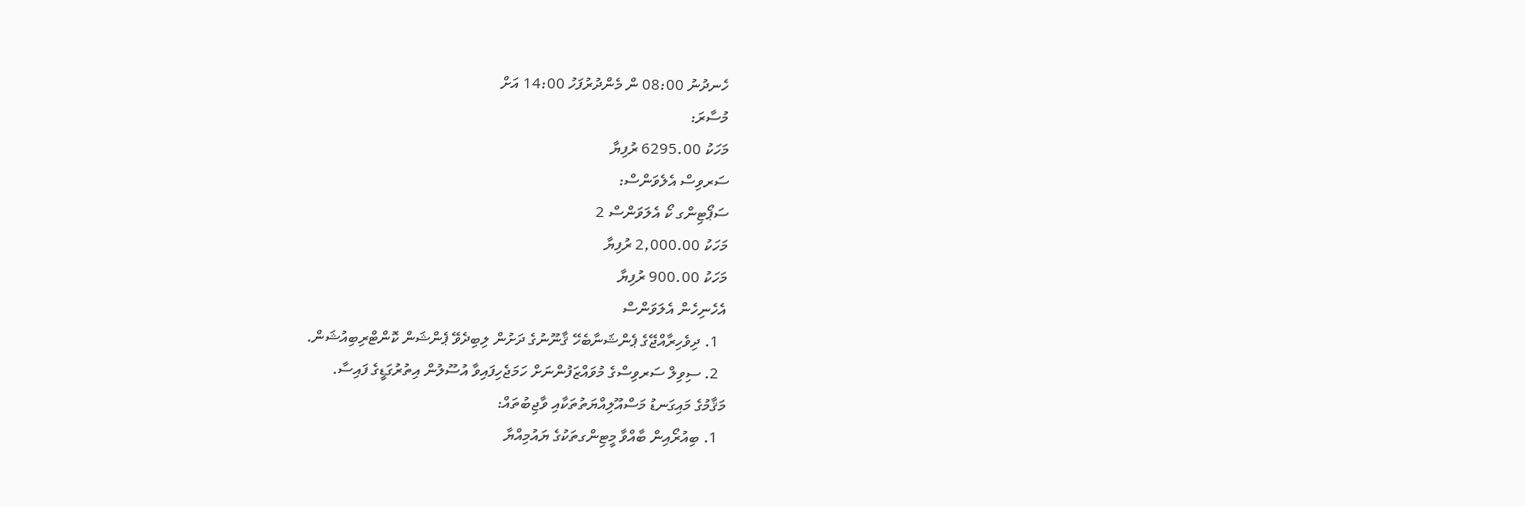ހެނދުނު 08:00 ން މެންދުރުފަހު 14:00 އަށް
މުސާރަ:
މަހަކު 6295.00 ރުފިޔާ
ސަރވިސް އެލެވަންސް:
ސަޕޯޓިންގ ކޯ އެލަވަންސް 2
މަހަކު 2,000.00 ރުފިޔާ
މަހަކު 900.00 ރުފިޔާ
އެހެނިހެން އެލަވަންސް
  1. ދިވެހިރާއްޖޭގެ ޕެންޝަނާބެހޭ ޤާނޫނުގެ ދަށުން ލިބިދެވޭ ޕެންޝަން ކޮންޓްރިބިއުޝަން.
  2. ސިވިލް ސަރވިސްގެ މުވައްޒަފުންނަށް ހަމަޖެހިފައިވާ އުސޫލުން އިތުރުގަޑީގެ ފައިސާ.
މަޤާމުގެ މައިގަނޑު މަސްއޫލިއްޔަތުތަކާއި ވާޖިބުތައް:
  1. ބިއުރޯއިން ބާއްވާ މީޓިންގތަކުގެ ޔައުމިއްޔާ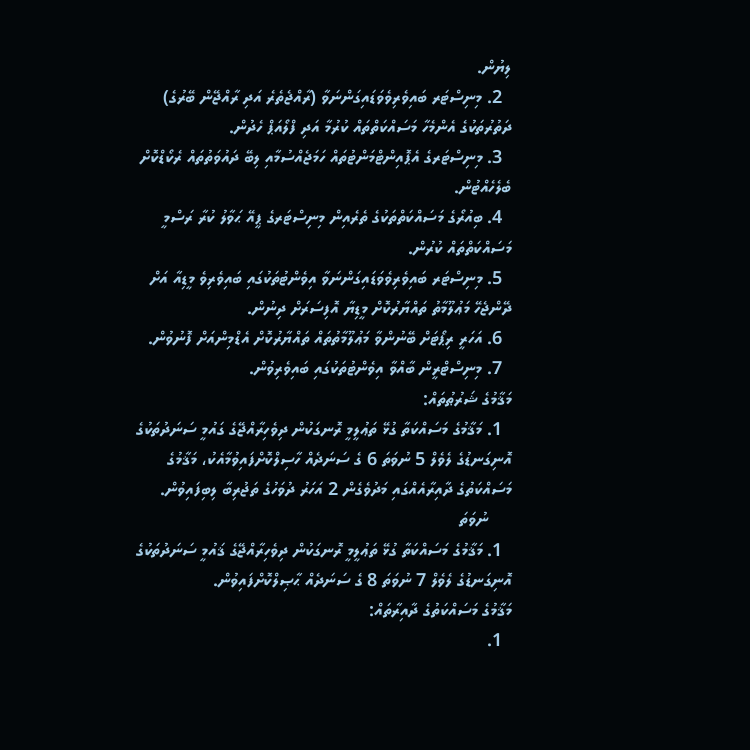ލިޔުން.
  2. މިނިސްޓަރ ބައިވެރިވެވަޑައިގަންނަވާ (ރާއްޖެތެރެ އަދި ރާއްޖޭން ބޭރުގެ) ދަތުރުތަކުގެ އެންމެހާ މަސައްކަތްތައް ކުރުމާ އަދި ފްލޯއަޕް ހެދުން.
  3. މިނިސްޓަރގެ އެޕޮއިންޓްމަންޓުތައް ހަމަޖެއްސުމާއި ލިބޭ ދައުވަތުތައް ރެކޯޑްކޮށް ބެލެހެއްޓުން.
  4. ބިއުރޯގެ މަސައްކަތްތަކުގެ ތެރެއިން މިނިސްޓަރގެ ޕީއޭ ޙަވާލު ކުރާ ރަސްމީ މަސައްކަތްތައް ކުރުން.
  5. މިނިސްޓަރ ބައިވެރިވެވަޑައިގަންނަވާ އިވެންޓުތަކުގައި ބައިވެރިވެ މީޑިއާ އަށް ދޭންޖެހޭ މަޢުލޫމާތު ތައްޔާރުކޮށް މީޑިޔާ އޮފިސަރަށް ދިނުން.
  6. އަހަރީ ރިޕޯޓަށް ބޭނުންވާ މަޢުލޫމާތުތައް ތައްޔާރުކޮށް އެޑްމިންއަށް ފޮނުވުން.
  7. މިނިސްޓްރީން ބާއްވާ އިވެންޓުތަކުގައި ބައިވެރިވުން.
މަޤާމުގެ ޝަރުޠުތައް:
  1. މަޤާމުގެ މަސައްކަތާ ގުޅޭ ތަޢުލީމީ ރޮނގަކުން ދިވެހިރާއްޖޭގެ ގައުމީ ސަނަދުތަކުގެ އޮނިގަނޑުގެ ލެވެލް 5 ނުވަތަ 6 ގެ ސަނަދެއް ހާސިލްކޮށްފައިވުމާއެކު، މަޤާމުގެ މަސައްކަތުގެ ދާއިރާއެއްގައި މަދުވެގެން 2 އަހަރު ދުވަހުގެ ތަޖުރިބާ ލިބިފައިވުން.
     ނުވަތަ
  1. މަޤާމުގެ މަސައްކަތާ ގުޅޭ ތަޢުލީމީ ރޮނގަކުން ދިވެހިރާއްޖޭގެ ޤައުމީ ސަނަދުތަކުގެ އޮނިގަނޑުގެ ލެވެލް 7 ނުވަތަ 8 ގެ ސަނަދެއް ޙާޞިލްކޮށްފައިވުން.
މަޤާމުގެ މަސައްކަތުގެ ދާއިރާތައް:
  1.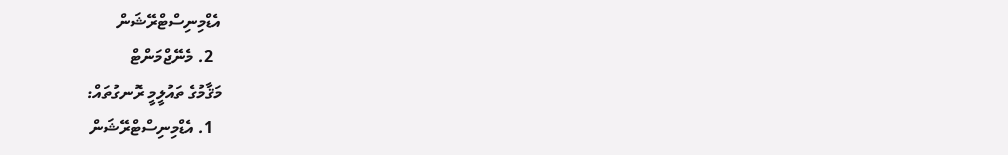އެޑްމިނިސްޓްރޭޝަން
  2. މެނޭޖްމަންޓް
މަޤާމުގެ ތައުލީމީ ރޮނގުތައް:
  1. އެޑްމިނިސްޓްރޭޝަން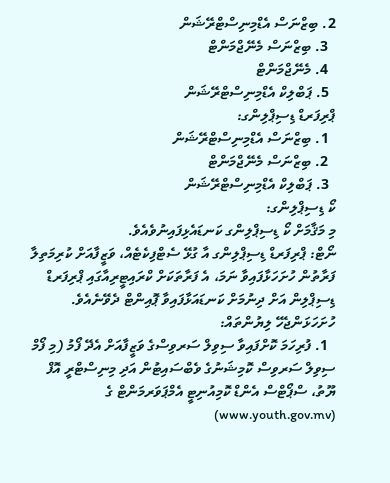2. ބިޒްނަސް އެޑްމިނިސްޓްރޭޝަން
  3. ބިޒްނަސް މެނޭޖްމަންޓް
  4. މެނޭޖްމަންޓް
  5. ޕަބްލިކް އެޑްމިނިސްޓްރޭޝަން
ޕްރިފަރޑް ޑިސިޕްލިންގ:
  1. ބިޒްނަސް އެޑްމިނިސްޓްރޭޝަން
  2. ބިޒްނަސް މެނޭޖްމަންޓް
  3. ޕަބްލިކް އެޑްމިނިސްޓްރޭޝަން
ކޯ ޑިސިޕްލިންގ:
މި މަޤާމަށް ކޯ ޑިސިޕްލިންގ ކަނޑައެޅިފައިނުވެއެވެ.
ނޯޓް: ޕްރިފަރޑް ޑިސިޕްލިންގ އާ ގުޅޭ ސެޓްފިކެޓެއް، ވަޒީފާއަށް ކުރިމަތިލާ ފަރާތުން ހުށަހަޅާފައިވާ ނަމަ، އެ ފަރާތަކަށް ކްރައިޓީރިއާގައި ޕްރިފަރޑް ޑިސިޕްލިން އަށް ދިނުމަށް ކަނޑައަޅާފައިވާ ޕޮއިންޓް ދެވޭނެއެވެ.
ހުށަހަޅަންޖެހޭ ލިޔުންތައް:
  1. ފުރިހަމަ ކޮށްފައިވާ ސިވިލް ސަރވިސްގެ ވަޒީފާއަށް އެދޭ ފޯމު (މި ފޯމް ސިވިލް ސަރވިސް ކޮމިޝަނުގެ ވެބްސައިޓުން އަދި މިނިސްޓްރީ އޮފް ޔޫތު، ސްޕޯޓްސް އެންޑް ކޮމިއުނިޓީ އެމްޕަވަރމަންޓް ގެ (www.youth.gov.mv)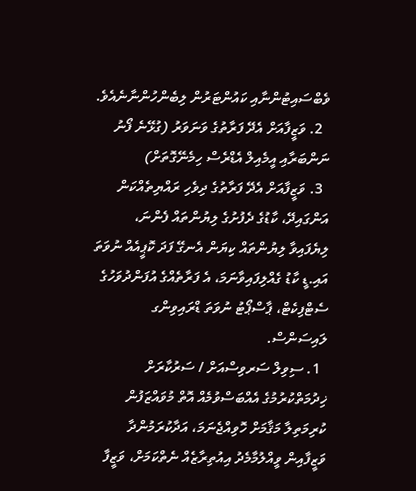ވެބްސައިޓުންނާއި ކައުންޓަރުން ލިބެންހުންނާނެއެވެ.
  2. ވަޒީފާއަށް އެދޭ ފަރާތުގެ ވަނަވަރު (ގުޅޭނެ ފޯނު ނަންބަރާއި އީމެއިލް އެޑްރެސް ހިމެނޭގޮތަށް)
  3. ވަޒީފާއަށް އެދޭ ފަރާތުގެ ދިވެހި ރައްޔިތެއްކަން އަންގައިދޭ، ކާޑުގެ ދެފުށުގެ ލިޔުންތައް ފެންނަ، ލިޔެފައިވާ ލިޔުންތައް ކިޔަން އެނގޭ ފަދަ ކޮޕީއެއް ނުވަތަ އައި.ޑީ ކާޑު ގެއްލިފައިވާނަމަ، އެ ފަރާތެއްގެ އުފަންދުވަހުގެ ސެޓްފިކެޓް، ޕާސްޕޯޓު ނުވަތަ ޑްރައިވިންގ ލައިސަންސް.
  1. ސިވިލް ސަރވިސްއަށް / ސަރުކާރަށް ޚިދުމަތްކުރުމުގެ އެއްބަސްވުމެއް އޮތް މުވައްޒަފުން ކުރިމަތިލާ މަޤާމަށް ހޮވިއްޖެނަމަ، އަދާކުރަމުންދާ ވަޒީފާއިން ވީއްލުމާމެދު އިއުތިރާޒެއް ނެތްކަމަށް، ވަޒީފާ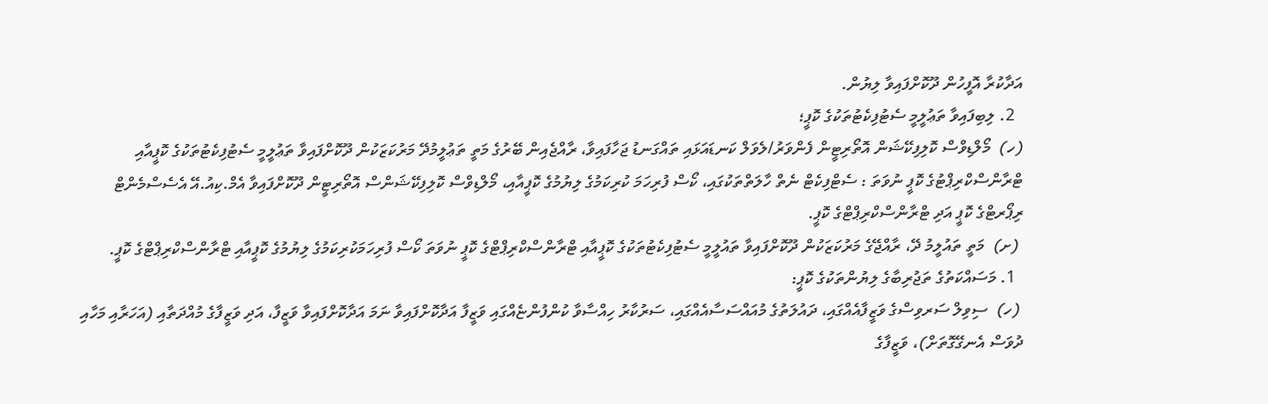އަދާކުރާ އޮފީހުން ދޫކޮށްފައިވާ ލިޔުން.
  2. ލިބިފައިވާ ތަޢުލީމީ ސެޓުފިކެޓުތަކުގެ ކޮޕީ؛
(ހ)  މޯލްޑިވްސް ކޮލިފިކޭޝަން އޮތޯރިޓީން ފެންވަރު/ލެވަލް ކަނޑައަޅައި ތައްގަނޑު ޖަހާފައިވާ، ރާއްޖެއިން ބޭރުގެ މަތީ ތަޢުލީމުދޭ މަރުކަޒަކުން ދޫކޮށްފައިވާ ތަޢުލީމީ ސެޓުފިކެޓުތަކުގެ ކޮޕީއާއި ޓްރާންސްކްރިޕްޓުގެ ކޮޕީ ނުވަތަ : ސެޓްފިކެޓް ނެތް ހާލަތްތަކުގައި، ކޯސް ފުރިހަމަ ކުރިކަމުގެ ލިޔުމުގެ ކޮޕީއާއި، މޯލްޑިވްސް ކޮލިފިކޭޝަންސް އޮތޯރިޓީން ދޫކޮށްފައިވާ އެމް.ކިއު.އޭ އެސެސްމެންޓް ރިޕޯރޓްގެ ކޮޕީ އަދި ޓްރާންސްކްރިޕްޓްގެ ކޮޕީ.
 (ށ)  މަތީ ތައުލީމު ދޭ، ރާއްޖޭގެ މަރުކަޒަކުން ދޫކޮށްފައިވާ ތައުލީމީ ސެޓުފިކެޓުތަކުގެ ކޮޕީއާއި ޓްރާންސްކްރިޕްޓްގެ ކޮޕީ ނުވަތަ ކޯސް ފުރިހަމަކުރިކަމުގެ ލިޔުމުގެ ކޮޕީއާއި ޓްރާންސްކްރިޕްޓްގެ ކޮޕީ.
  1. މަސައްކަތުގެ ތަޖުރިބާގެ ލިޔުންތަކުގެ ކޮޕީ:
 (ހ)  ސިވިލް ސަރވިސްގެ ވަޒީފާއެއްގައި، ދައުލަތުގެ މުއައްސަސާއެއްގައި، ސަރުކާރު ހިއްސާވާ ކުންފުންޏެއްގައި ވަޒީފާ އަދާކޮށްފައިވާ ނަމަ އަދާކޮށްފައިވާ ވަޒީފާ، އަދި ވަޒީފާގެ މުއްދަތާއި (އަހަރާއި މަހާއި ދުވަސް އެނގޭގޮތަށް)، ވަޒީފާގެ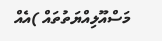މަސްއޫލިއްޔަތުތައް )އެއް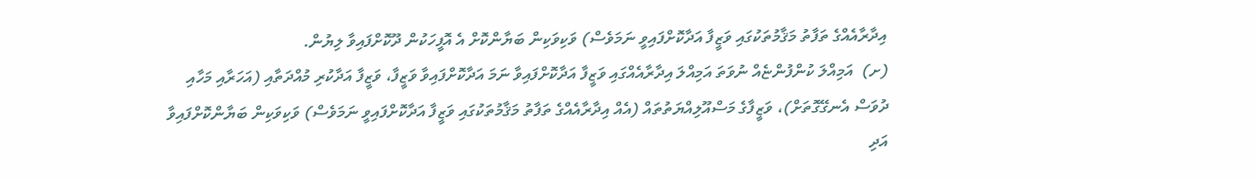އިދާރާއެއްގެ ތަފާތު މަޤާމުތަކުގައި ވަޒީފާ އަދާކޮށްފައިވީ ނަމަވެސް) ވަކިވަކިން ބަޔާންކޮށް އެ އޮފީހަކުން ދޫކޮށްފައިވާ ލިޔުން.
(ށ)  އަމިއްލަ ކުންފުންޏެއް ނުވަތަ އަމިއްލަ އިދާރާއެއްގައި ވަޒީފާ އަދާކޮށްފައިވާ ނަމަ އަދާކޮށްފައިވާ ވަޒީފާ، ވަޒީފާ އަދާކުރި މުއްދަތާއި (އަހަރާއި މަހާއި ދުވަސް އެނގޭގޮތަށް)، ވަޒީފާގެ މަސްއޫލިއްޔަތުތައް (އެއް އިދާރާއެއްގެ ތަފާތު މަޤާމުތަކުގައި ވަޒީފާ އަދާކޮށްފައިވީ ނަމަވެސް) ވަކިވަކިން ބަޔާންކޮށްފައިވާ އަދި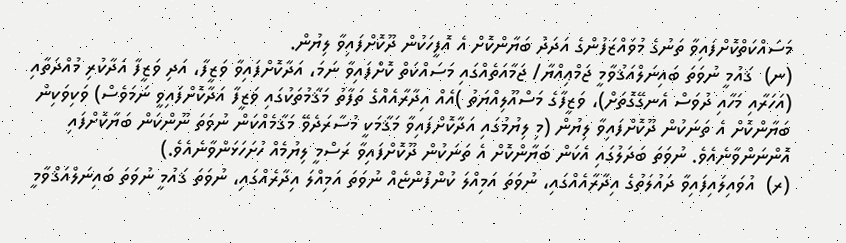މަސައްކަތްކޮށްފައިވާ ތަނުގެ މުވައްޒަފުންގެ އަދަދު ބަޔާންކޮށް އެ އޮފީހަކުން ދޫކޮށްފައިވާ ލިޔުން.
(ނ)  ޤައުމީ ނުވަތަ ބައިނަލްއަޤުވާމީ ޖަމްޢިއްޔާ/ ޖަމާއަތެއްގައި މަސައްކަތް ކޮށްފައިވާ ނަމަ، އަދާކޮށްފައިވާ ވަޒީފާ، އަދި ވަޒީފާ އަދާކުރި މުއްދަތާއި (އަހަރާއި މަހާއި ދުވަސް އެނގޭގޮތަށް)، ވަޒީފާގެ މަސްއޫލިއްޔަތު )އެއް އިދާރާއެއްގެ ތަފާތު މަޤާމުތަކުގައި ވަޒީފާ އަދާކޮށްފައިވީ ނަމަވެސް) ވަކިވަކިން ބަޔާންކޮށް އެ ތަނަކުން ދޫކޮށްފައިވާ ލިޔުން (މި ލިޔުމުގައި އަދާކޮށްފައިވާ މަޤާމަކީ މުސާރަދެވޭ މަޤާމެއްކަން ނުވަތަ ނޫންކަން ބަޔާކޮށްފައި އޮންނަންވާނެއެވެ. ނުވަތަ ބަދަލުގައި އެކަން ބަޔާންކޮށް އެ ތަނަކުން ދޫކޮށްފައިވާ ރަސްމީ ލިޔުމެއް ހުށަހަޅަންވާނެއެވެ.)
(ރ)  އުވައިލައިފައިވާ ދައުލަތުގެ އިދާރާއެއްގައި، ނުވަތަ އަމިއްލަ ކުންފުންޏެއް ނުވަތަ އަމިއްލަ އިދާރެއްގައި، ނުވަތަ ޤައުމީ ނުވަތަ ބައިނަލްއަޤްވާމީ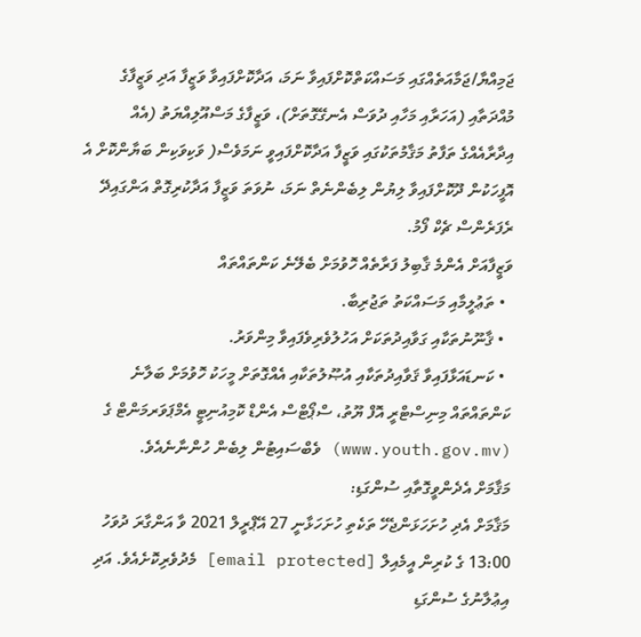ޖަމިއްޔާ/ޖަމާއަތެއްގައި މަސައްކަތްކޮށްފައިވާ ނަމަ، އަދާކޮށްފައިވާ ވަޒީފާ އަދި ވަޒީފާގެ މުއްދަތާއި (އަހަރާއި މަހާއި ދުވަސް އެނގޭގޮތަށް)، ވަޒީފާގެ މަސްއޫލިއްޔަތު (އެއް އިދާރާއެއްގެ ތަފާތު މަޤާމުތަކުގައި ވަޒީފާ އަދާކޮށްފައިވީ ނަމަވެސް( ވަކިވަކިން ބަޔާންކޮށް އެ އޮފީހަކުން ދޫކޮށްފައިވާ ލިޔުން ލިބެންނެތް ނަމަ، ނުވަތަ ވަޒީފާ އަދާކުރިގޮތް އަންގައިދޭ ރެފަރެންސް ޗެކް ފޯމު.
ވަޒީފާއަށް އެންމެ ޤާބިލު ފަރާތެއް ހޮވުމަށް ބެލޭނެ ކަންތައްތައް
  • ތަޢުލީމާއި މަސައްކަތު ތަޖުރިބާ.
  • ޤާނޫނުތަކާއި ގަވާއިދުތަކަށް އަހުލުވެރިވެފައިވާ މިންވަރު.
  • ކަނޑައަޅާފައިވާ ޤަވާއިދުތަކާއި އުޞޫލުތަކާއި އެއްގޮތަށް މީހަކު ހޮވުމަށް ބަލާނެ ކަންތައްތައް މިނިސްޓްރީ އޮފް ޔޫތު، ސްޕޯޓްސް އެންޑް ކޮމިއުނިޓީ އެމްޕަވަރމަންޓް ގެ (www.youth.gov.mv) ވެބްސައިޓުން ލިބެން ހުންނާނެއެވެ.
މަޤާމަށް އެދެންވީގޮތާއި ސުންގަޑި:
މަޤާމަށް އެދި ހުށަހަޅަންޖެހޭ ތަކެތި ހުށަހަޅާނީ 27 އޭޕްރީލް 2021 ވާ އަންގާރަ ދުވަހު 13:00 ގެ ކުރިން އީމެއިލް [email protected] މެދުވެރިކޮށެއެވެ. އަދި އިޢުލާނުގެ ސުންގަޑި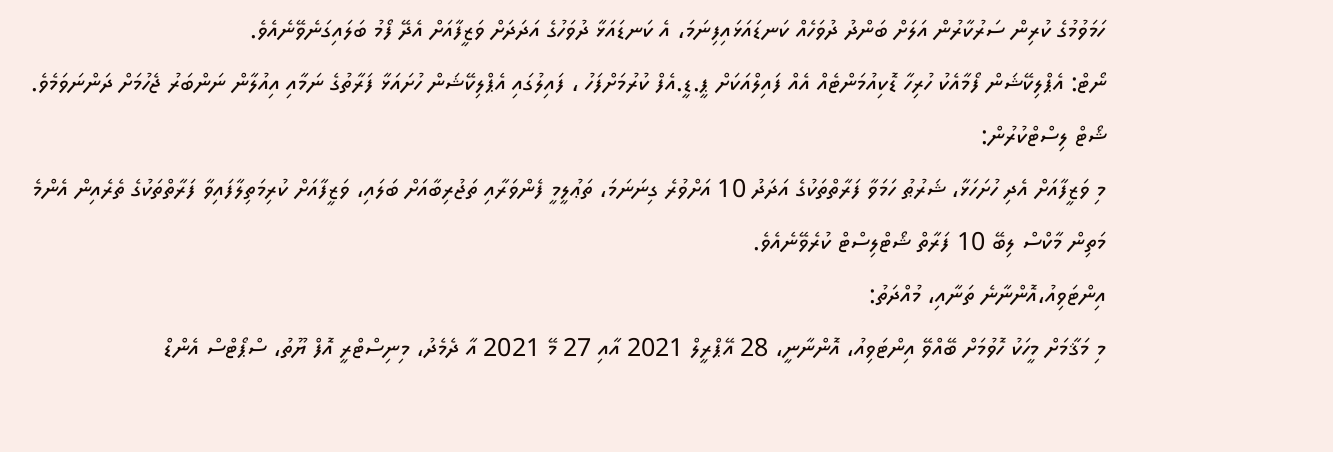ހަމަވުމުގެ ކުރިން ސަރުކާރުން އަލަށް ބަންދު ދުވަހެއް ކަނޑައަޅައިފިނަމަ، އެ ކަނޑައަޅާ ދުވަހުގެ އަދަދަށް ވަޒީފާއަށް އެދޭ ފޯމު ބަލައިގަނެވޭނެއެވެ.
ނޯޓް: އެޕްލިކޭޝަން ފޯމާއެކު ހުރިހާ ޑޮކިއުމަންޓެއް އެއް ފައިލްއަކަށް ޕީ.ޑީ.އެފް ކުރުމަށްފަހު ، ފައިލުގައި އެޕްލިކޭޝަން ހުށައަޅާ ފަރާތުގެ ނަމާއި އިއުލާން ނަންބަރު ޖެހުމަށް ދަންނަވަމެވެ.
ޝޯޓް ލިސްޓްކުރުން:
މި ވަޒީފާއަށް އެދި ހުށަހަޅާ، ޝަރުޠު ހަމަވާ ފަރާތްތަކުގެ އަދަދު 10 އަށްވުރެ ގިނަނަމަ، ތަޢުލީމީ ފެންވަރާއި ތަޖުރިބާއަށް ބަލައި، ވަޒީފާއަށް ކުރިމަތިލާފައިވާ ފަރާތްތަކުގެ ތެރެއިން އެންމެ މަތިން މާކްސް ލިބޭ 10 ފަރާތް ޝޯޓްލިސްޓް ކުރެވޭނެއެވެ.
އިންޓަވިއު،އޮންނާނެ ތަނާއި، މުއްދަތު:
މި މަޤާމަށް މީހަކު ހޮވުމަށް ބޭއްވޭ އިންޓަވިއު، އޮންނާނީ، 28 އޭޕްރީލް 2021 އާއި 27 މޭ 2021 އާ ދެމެދު، މިނިސްޓްރީ އޮފް ޔޫތު، ސްޕޯޓްސް އެންޑް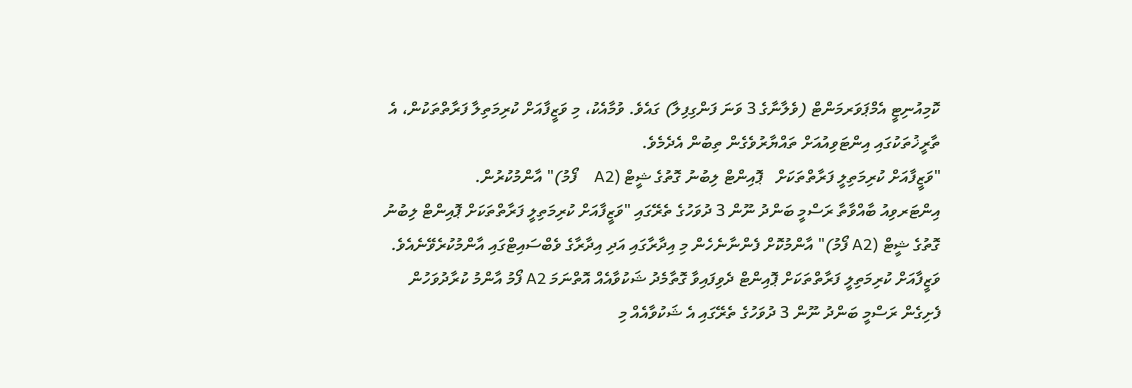ކޮމިއުނިޓީ އެމްޕަވަރމަންޓް (ވެލާނާގެ 3 ވަނަ ފަންގިފިލާ) ގައެވެ. ވުމާއެކު، މި ވަޒީފާއަށް ކުރިމަތިލާ ފަރާތްތަކުން، އެ ތާރީޚުތަކުގައި އިންޓަވިއުއަށް ތައްޔާރުވެގެން ތިބުން އެދެމެވެ.
"ވަޒީފާއަށް ކުރިމަތިލީ ފަރާތްތަކަށް   ޕޮއިންޓް ލިބުނު ގޮތުގެ ޝީޓް (A2    ފޯމު)" އާންމުކުރުން.
އިންޓަރވިއު ބާއްވާތާ ރަސްމީ ބަންދު ނޫން 3 ދުވަހުގެ ތެރޭގައި "ވަޒީފާއަށް ކުރިމަތިލީ ފަރާތްތަކަށް ޕޮއިންޓް ލިބުނު ގޮތުގެ ޝީޓް (A2 ފޯމު)" އާންމުކޮށް ފެންނާނެހެން މި އިދާރާގައި އަދި އިދާރާގެ ވެބްސައިޓްގައި އާންމުކުރެވޭނެއެވެ. ވަޒީފާއަށް ކުރިމަތިލީ ފަރާތްތަކަށް ޕޮއިންޓް ދެވިފައިވާ ގޮތާމެދު ޝަކުވާއެއް އޮތްނަމަ A2 ފޯމު އާންމު ކުރާދުވަހުން ފެށިގެން ރަސްމީ ބަންދު ނޫން 3 ދުވަހުގެ ތެރޭގައި އެ ޝަކުވާއެއް މި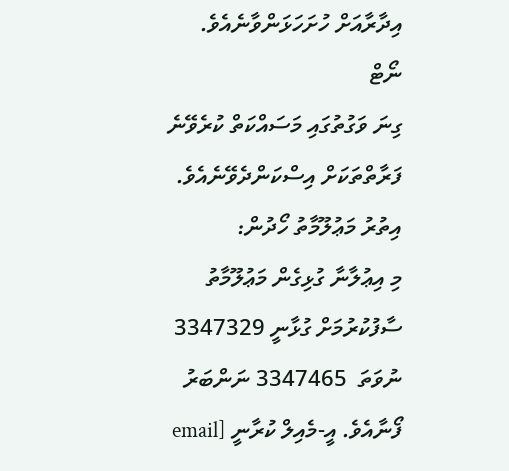އިދާރާއަށް ހުށަހަޅަންވާނެއެވެ.
ނޯޓް
ގިނަ ވަގުތުގައި މަސައްކަތް ކުރެވޭނެ ފަރާތްތަކަށް އިސްކަންދެވޭނެއެވެ.
އިތުރު މަޢުލޫމާތު ހޯދުން:
މި އިޢުލާނާ ގުޅިގެން މަޢުލޫމާތު ސާފުކުރުމަށް ގުޅާނީ 3347329  ނުވަތަ  3347465 ނަންބަރު ފޯނާއެވެ. އީ-މެއިލް ކުރާނީ [email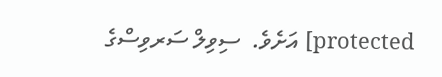protected] އަށެވެ.  ސިވިލް ސަރވިސްގެ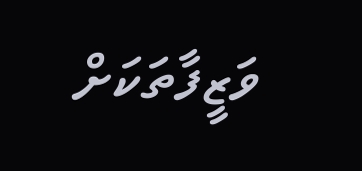ވަޒީފާތަކަށް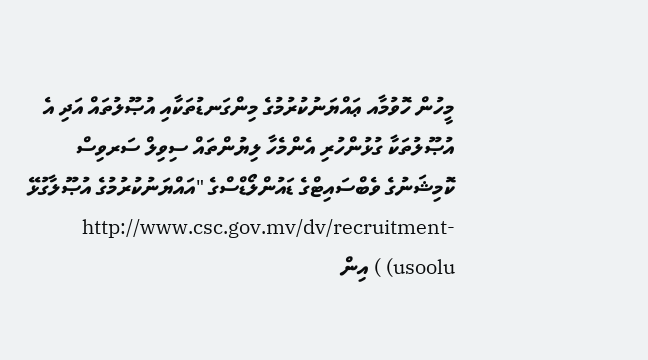މީހުން ހޮވުމާއ ޢައްޔަނުކުރުމުގެ މިންގަނޑުތަކާއި އުޞޫލުތައް އަދި އެ އުޞޫލުތަކާ ގުޅުންހުރި އެންމެހާ ލިޔުންތައް ސިވިލް ސަރވިސް ކޮމިޝަނުގެ ވެބްސައިޓްގެ ޑައުންލޯޑްސްގެ "އައްޔަނުކުރުމުގެ އުޞޫލާގުޅޭ http://www.csc.gov.mv/dv/recruitment-usoolu) ) އިން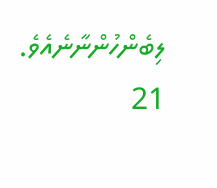ލިބެންހުންނާނެއެވެ.
21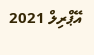އޭޕްރިލް 2021